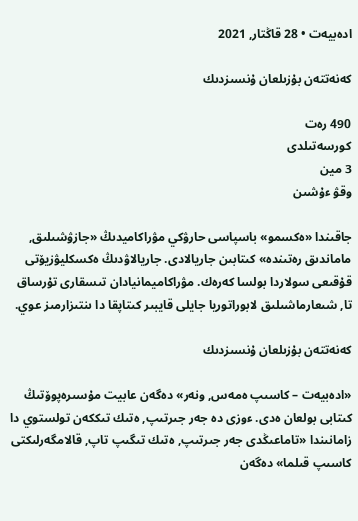ادەبيەت • 28 قاڭتار, 2021

كەنەتتەن بۇزىلعان ۇنسىزدىك

490 رەت
كورسەتىلدى
3 مين
وقۋ ءۇشىن

جاقىندا «ەكسمو» باسپاسى حارۋكي مۋراكاميدىڭ «جازۋشىلىق, ماماندىق رەتىندە» كىتابىن جاريالادى. جاريالاۋدىڭ ەكسكليۋزيۆتى قۇقىعى سولاردا بولسا كەرەك. مۋراكاميمانيادان تىسقارى تۇرساق تا, شىعارماشىلىق لابوراتوريا جايلى قايبىر كىتاپقا دا ىنتىزارمىز عوي.

كەنەتتەن بۇزىلعان ۇنسىزدىك

«ادەبيەت – كاسىپ ەمەس, ونەر» دەگەن عابيت مۇسىرەپوۆتىڭ كىتابى بولعان ەدى. ءوزى دە جەر جىرتىپ, ەتىك تىككەن تولستوي دا زامانىندا «تاماعىڭدى جەر جىرتىپ, ەتىك تىگىپ تاپ, قالامگەرلىكتى كاسىپ قىلما» دەگەن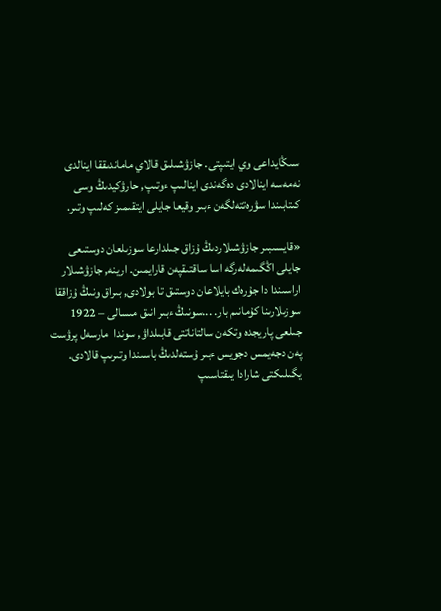سىڭايداعى وي ايتىپتى. جازۋشىلىق قالاي ماماندىققا اينالدى نەمەسە اينالادى دەگەندى اينالىپ ءوتىپ, حارۋكيدىڭ وسى كىتابىندا سۋرەتتەلگەن ءبىر وقيعا جايلى ايتقىمىز كەلىپ وتىر.

«قايسىبىر جازۋشىلاردىڭ ۇزاق جىلدارعا سوزىلعان دوستىعى جايلى اڭگىمەلەرگە اسا ساقتىقپەن قارايمىن. ارينە, جازۋشىلار اراسىندا دا جۇرەك بايلاعان دوستىق تا بولادى, بىراق ونىڭ ۇزاققا سوزىلارىنا كۇمانىم بار. ...سونىڭ ءبىر انىق مىسالى – 1922 جىلعى پاريجدە وتكەن سالتاناتتى قابىلداۋ, سوندا  مارسەل پرۋست پەن دجەيمس دجويس ءبىر ۇستەلدىڭ باسىندا وتىرىپ قالادى. يگىلىكتى شارادا يىقتاسىپ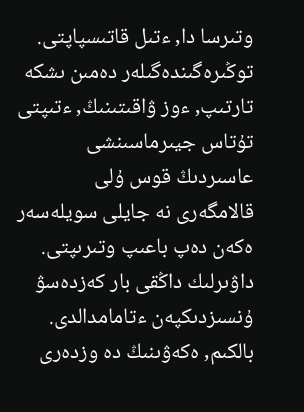وتىرسا دا, ءتىل قاتىسپاپتى. توڭىرەگىندەگىلەر دەمىن ىشكە تارتىپ, ءوز ۋاقىتىنىڭ, ءتىپتى تۇتاس جيىرماسىنشى عاسىردىڭ قوس ۇلى قالامگەرى نە جايلى سويلەسەر ەكەن دەپ باعىپ وتىرىپتى. داۋىرلىك داڭقى بار كەزدەسۋ ۇنسىزدىكپەن ءتامامدالدى. بالكىم, ەكەۋىنىڭ دە وزدەرى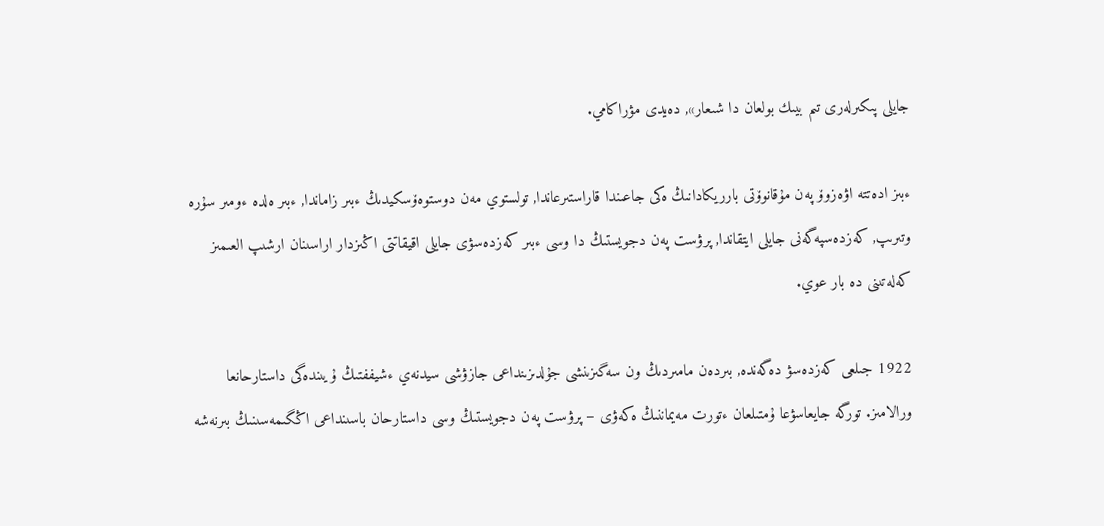جايلى پىكىرلەرى تىم بيىك بولعان دا شىعار», دەيدى مۋراكامي.

ءبىز ادەتتە اۋەزوۆ پەن مۇقانوۆتى بارريكادانىڭ ەكى جاعىندا قاراستىرعاندا, تولستوي مەن دوستوەۆسكيدىڭ ءبىر زاماندا, ءبىر ەلدە ءومىر سۇرە وتىرىپ, كەزدەسپەگەنى جايلى ايتقاندا, پرۋست پەن دجويستىڭ دا وسى ءبىر كەزدەسۋى جايلى اقيقاتتى اڭىزدار اراسىنان ارشىپ العىمىز كەلەتىنى دە بار عوي.

1922 جىلعى كەزدەسۋ دەگەندە, بىردەن مامىردىڭ ون سەگىزىنشى جۇلدىزىنداعى جازۋشى سيدنەي ءشيففتىڭ ۇيىندەگى داستارحانعا ورالامىز. تورگە جايعاسۋعا ۇمتىلعان ءتورت مەيماننىڭ ەكەۋى – پرۋست پەن دجويستىڭ وسى داستارحان باسىنداعى اڭگىمەسىنىڭ بىرنەشە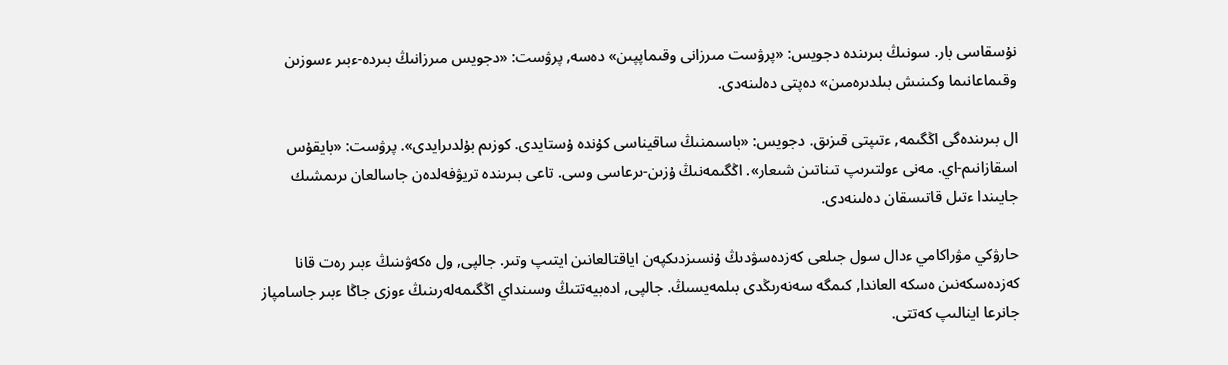نۇسقاسى بار. سونىڭ بىرىندە دجويس: «پرۋست مىرزانى وقىماپپىن» دەسە, پرۋست: «دجويس مىرزانىڭ بىردە-ءبىر ءسوزىن وقىماعانىما وكىنىش بىلدىرەمىن» دەپتى دەلىنەدى.

ال بىرىندەگى اڭگىمە, ءتىپتى قىزىق. دجويس: «باسىمنىڭ ساقيناسى كۇندە ۇستايدى. كوزىم بۇلدىرايدى». پرۋست: «بايقۇس اسقازانىم-اي. مەنى ءولتىرىپ تىناتىن شىعار». اڭگىمەنىڭ ۇزىن-ىرعاسى وسى. تاعى بىرىندە تريۋفەلدەن جاسالعان ىرىمشىك جايىندا ءتىل قاتىسقان دەلىنەدى.

حارۋكي مۋراكامي ءدال سول جىلعى كەزدەسۋدىڭ ۇنسىزدىكپەن اياقتالعانىن ايتىپ وتىر. جالپى, ول ەكەۋىنىڭ ءبىر رەت قانا كەزدەسكەنىن ەسكە العاندا, كىمگە سەنەرىڭدى بىلمەيسىڭ. جالپى, ادەبيەتتىڭ وسىنداي اڭگىمەلەرىنىڭ ءوزى جاڭا ءبىر جاسامپاز جانرعا اينالىپ كەتتى.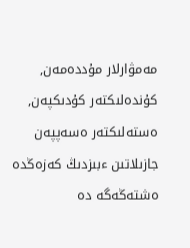مەمۋارلار مۇددەمەن, كۇندەلىكتەر كۇدىكپەن, ەستەلىكتەر ەسەپپەن جازىلاتىن ءبىزدىڭ كەزەڭدە ەشتەڭەگە دە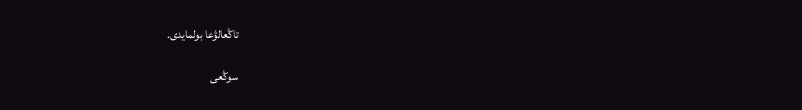تاڭعالۋعا بولمايدى.

سوڭعى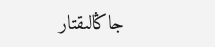جاڭالىقتار